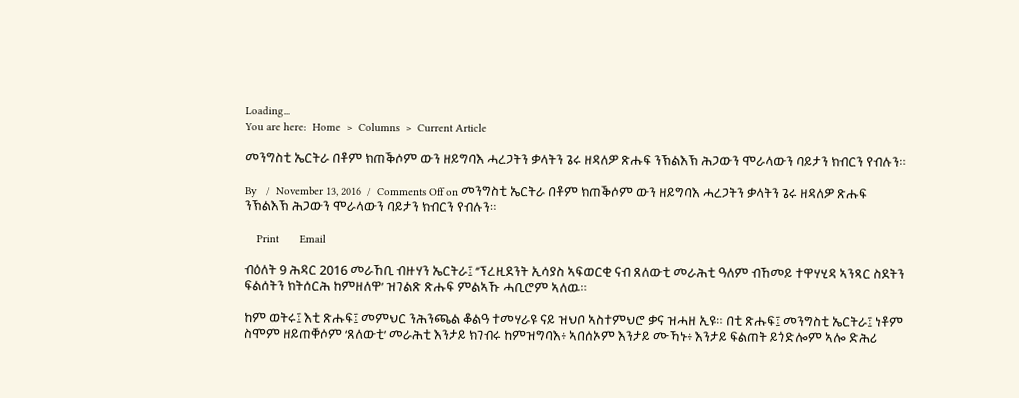Loading...
You are here:  Home  >  Columns  >  Current Article

መንግስቲ ኤርትራ በቶም ክጠቕሶም ውን ዘይግባእ ሓረጋትን ቃላትን ጌሩ ዘዳለዎ ጽሑፍ ንኽልእኽ ሕጋውን ሞራላውን ባይታን ክብርን የብሉን።

By   /  November 13, 2016  /  Comments Off on መንግስቲ ኤርትራ በቶም ክጠቕሶም ውን ዘይግባእ ሓረጋትን ቃላትን ጌሩ ዘዳለዎ ጽሑፍ ንኽልእኽ ሕጋውን ሞራላውን ባይታን ክብርን የብሉን።

    Print       Email

ብዕለት 9 ሕዳር 2016 መራኸቢ ብዙሃን ኤርትራ፤ ‘’ፕረዚደንት ኢሳያስ ኣፍወርቂ ናብ ጸለውቲ መራሕቲ ዓለም ብኸመይ ተዋሃሂዳ ኣንጻር ስደትን ፍልሰትን ክትሰርሕ ከምዘለዋ’ ዝገልጽ ጽሑፍ ምልኣኹ ሓቢሮም ኣለዉ።

ከም ወትሩ፤ እቲ ጽሑፍ፤ መምህር ንሕንጫል ቆልዓ ተመሃራዩ ናይ ዝህቦ ኣስተምህሮ ቃና ዝሓዘ ኢዩ። በቲ ጽሑፍ፤ መንግስቲ ኤርትራ፤ ነቶም ስሞም ዘይጠቐሶም ‘ጸለውቲ’ መራሕቲ እንታይ ክገብሩ ከምዝግባእ፥ ኣበሰኦም እንታይ ሙኻኑ፥ እንታይ ፍልጠት ይጎድሎም ኣሎ ድሕሪ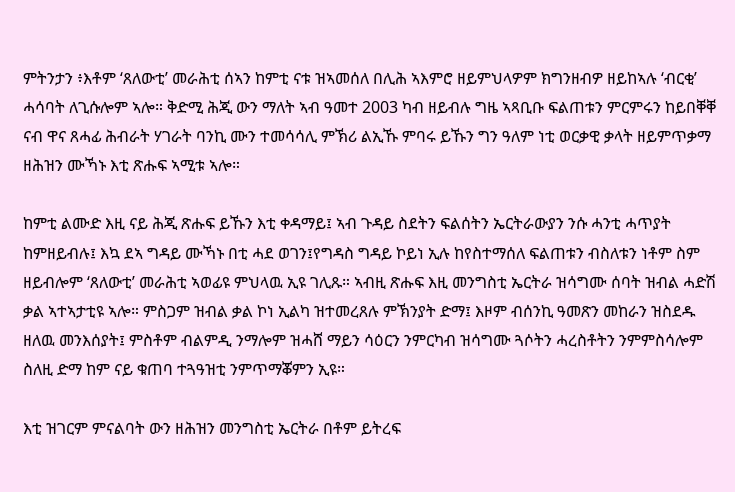ምትንታን ፥እቶም ‘ጸለውቲ’ መራሕቲ ሰኣን ከምቲ ናቱ ዝኣመሰለ በሊሕ ኣእምሮ ዘይምህላዎም ክግንዘብዎ ዘይከኣሉ ‘ብርቂ’ ሓሳባት ለጊሱሎም ኣሎ። ቅድሚ ሕጂ ውን ማለት ኣብ ዓመተ 2003 ካብ ዘይብሉ ግዜ ኣጻቢቡ ፍልጠቱን ምርምሩን ከይበቐቐ ናብ ዋና ጸሓፊ ሕብራት ሃገራት ባንኪ ሙን ተመሳሳሊ ምኽሪ ልኢኹ ምባሩ ይኹን ግን ዓለም ነቲ ወርቃዊ ቃላት ዘይምጥቃማ ዘሕዝን ሙኻኑ እቲ ጽሑፍ ኣሚቱ ኣሎ።

ከምቲ ልሙድ እዚ ናይ ሕጂ ጽሑፍ ይኹን እቲ ቀዳማይ፤ ኣብ ጉዳይ ስደትን ፍልሰትን ኤርትራውያን ንሱ ሓንቲ ሓጥያት ከምዘይብሉ፤ እኳ ደኣ ግዳይ ሙኻኑ በቲ ሓደ ወገን፤የግዳስ ግዳይ ኮይነ ኢሉ ከየስተማሰለ ፍልጠቱን ብስለቱን ነቶም ስም ዘይብሎም ‘ጸለውቲ’ መራሕቲ ኣወፊዩ ምህላዉ ኢዩ ገሊጹ። ኣብዚ ጽሑፍ እዚ መንግስቲ ኤርትራ ዝሳግሙ ሰባት ዝብል ሓድሽ ቃል ኣተኣታቲዩ ኣሎ። ምስጋም ዝብል ቃል ኮነ ኢልካ ዝተመረጸሉ ምኽንያት ድማ፤ እዞም ብሰንኪ ዓመጽን መከራን ዝስደዱ ዘለዉ መንእሰያት፤ ምስቶም ብልምዲ ንማሎም ዝሓሸ ማይን ሳዕርን ንምርካብ ዝሳግሙ ጓሶትን ሓረስቶትን ንምምስሳሎም ስለዚ ድማ ከም ናይ ቁጠባ ተጓዓዝቲ ንምጥማቖምን ኢዩ።

እቲ ዝገርም ምናልባት ውን ዘሕዝን መንግስቲ ኤርትራ በቶም ይትረፍ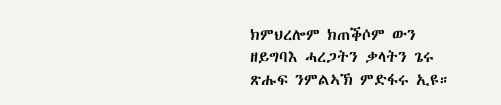ክምህረሎም ክጠቕሶም ውን ዘይግባእ ሓረጋትን ቃላትን ጌሩ ጽሑፍ ንምልኣኽ ምድፋሩ ኢዩ።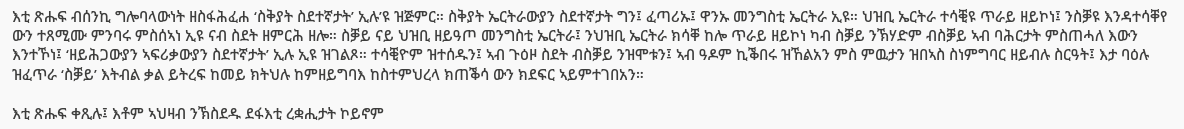እቲ ጽሑፍ ብሰንኪ ግሎባላውነት ዘስፋሕፈሐ ‘ስቅያት ስደተኛታት’ ኢሉ’ዩ ዝጅምር። ስቅያት ኤርትራውያን ስደተኛታት ግን፤ ፈጣሪኡ፤ ዋንኡ መንግስቲ ኤርትራ ኢዩ። ህዝቢ ኤርትራ ተሳቒዩ ጥራይ ዘይኮነ፤ ንስቓዩ እንዳተሳቐየ ውን ተጸሚሙ ምንባሩ ምስሰኣነ ኢዩ ናብ ስደት ዘምርሕ ዘሎ። ስቓይ ናይ ህዝቢ ዘይዓጦ መንግስቲ ኤርትራ፤ ንህዝቢ ኤርትራ ክሳቐ ከሎ ጥራይ ዘይኮነ ካብ ስቓይ ንኽሃድም ብስቓይ ኣብ ባሕርታት ምስጠሓለ እውን እንተኾነ፤ ‘ዘይሕጋውያን ኣፍሪቃውያን ስደተኛታት’ ኢሉ ኢዩ ዝገልጾ። ተሳቒዮም ዝተሰዱን፤ ኣብ ጉዕዞ ስደት ብስቓይ ንዝሞቱን፤ ኣብ ዓዶም ኪቕበሩ ዝኸልአን ምስ ምዉታን ዝበኣስ ስነምግባር ዘይብሉ ስርዓት፤ እታ ባዕሉ ዝፈጥራ ‘ስቓይ’ እትብል ቃል ይትረፍ ከመይ ክትህሉ ከምዘይግባእ ከስተምህረላ ክጠቕሳ ውን ክደፍር ኣይምተገበአን።

እቲ ጽሑፍ ቀጺሉ፤ እቶም ኣህዛብ ንኽስደዱ ደፋእቲ ረቋሒታት ኮይኖም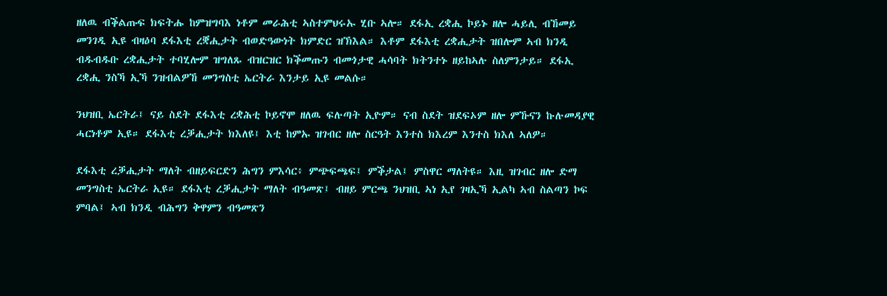ዘለዉ ብቕልጡፍ ክፍትሑ ከምዝግባእ ነቶም መራሕቲ ኣስተምህሩኡ ሂቡ ኣሎ። ደፋኢ ረቋሒ ኮይኑ ዘሎ ሓይሊ ብኸመይ መንገዲ ኢዩ ብዛዕባ ደፋእቲ ረቛሒታት ብወድዓውነት ክምድር ዝኽእል። እቶም ደፋእቲ ረቋሒታት ዝበሎም ኣብ ክንዲ ብዱብዱቡ ረቋሒታት ተባሂሎም ዝግለጹ ብዝርዝር ክቕመጡን ብመጎታዊ ሓሳባት ክትንተኑ ዘይከኣሉ ስለምንታይ። ደፋኢ ረቋሒ ንስኻ ኢኻ ንዝብልዎኸ መንግስቲ ኤርትራ እንታይ ኢዩ መልሱ።

ንህዝቢ ኤርትራ፤ ናይ ስደት ደፋእቲ ረቋሕቲ ኮይኖሞ ዘለዉ ፍሉጣት ኢዮም። ናብ ስደት ዝደፍኦም ዘሎ ምኹናን ኩሉመዳያዊ ሓርነቶም ኢዩ። ደፋእቲ ረቓሒታት ክእለዩ፤ እቲ ከምኡ ዝገብር ዘሎ ስርዓት እንተስ ክእረም እንተስ ክእለ ኣለዎ።

ደፋእቲ ረቓሒታት ማለት ብዘይፍርድን ሕግን ምእሳር፥ ምጭፍጫፍ፤ ምቕታል፤ ምስዋር ማለትዩ። እዚ ዝገብር ዘሎ ድማ መንግስቲ ኤርትራ ኢዩ። ደፋእቲ ረቓሒታት ማለት ብዓመጽ፤ ብዘይ ምርጫ ንህዝቢ ኣነ ኢየ ገዛኢኻ ኢልካ ኣብ ስልጣን ኮፍ ምባል፤ ኣብ ክንዲ ብሕግን ቅዋምን ብዓመጽን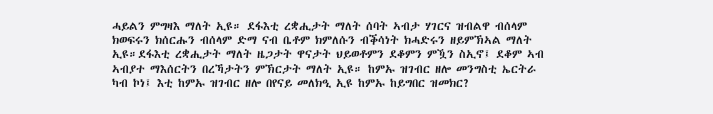ሓይልን ምግዛእ ማለት ኢዩ። ደፋእቲ ረቋሒታት ማለት ሰባት ኣብታ ሃገርና ዝብልዋ ብሰላም ክወፍሩን ክሰርሑን ብሰላም ድማ ናብ ቤቶም ክምለሱን ብቕሳነት ክሓድሩን ዘይምኽኣል ማለት ኢዩ።ደፋእቲ ረቋሒታት ማለት ዜጋታት ዋናታት ህይወቶምን ደቆምን ምዃን ስኢኖ፤ ደቆም ኣብ ኣብያተ ማእሰርትን በረኻታትን ምኽርታት ማለት ኢዩ። ከምኡ ዝገብር ዘሎ መንግስቲ ኤርትራ ካብ ኮነ፤ እቲ ከምኡ ዝገብር ዘሎ በየናይ መለክዒ ኢዩ ከምኡ ከይግበር ዝመክር?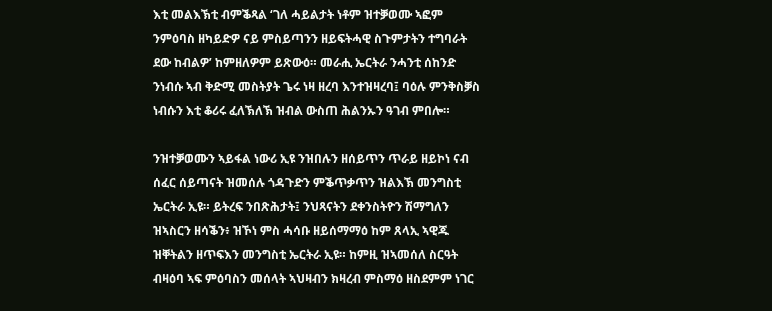እቲ መልእኽቲ ብምቕጻል ‘ገለ ሓይልታት ነቶም ዝተቓወሙ ኣፎም ንምዕባስ ዘካይድዎ ናይ ምስይጣንን ዘይፍትሓዊ ስጉምታትን ተግባራት ደው ከብልዎ’ ከምዘለዎም ይጽውዕ። መራሒ ኤርትራ ንሓንቲ ሰከንድ ንነብሱ ኣብ ቅድሚ መስትያት ጌሩ ነዛ ዘረባ እንተዝዛረባ፤ ባዕሉ ምንቅስቓስ ነብሱን እቲ ቆሪሩ ፈለኽለኽ ዝብል ውስጠ ሕልንኡን ዓገብ ምበሎ።

ንዝተቓወሙን ኣይፋል ነውሪ ኢዩ ንዝበሉን ዘሰይጥን ጥራይ ዘይኮነ ናብ ሰፈር ሰይጣናት ዝመሰሉ ጎዳጉድን ምቕጥቃጥን ዝልእኽ መንግስቲ ኤርትራ ኢዩ። ይትረፍ ንበጽሕታት፤ ንህጻናትን ደቀንስትዮን ሽማግለን ዝኣስርን ዘሳቕን፥ ዝኾነ ምስ ሓሳቡ ዘይሰማማዕ ከም ጸላኢ ኣዊጁ ዝቐትልን ዘጥፍእን መንግስቲ ኤርትራ ኢዩ። ከምዚ ዝኣመሰለ ስርዓት ብዛዕባ ኣፍ ምዕባስን መሰላት ኣህዛብን ክዛረብ ምስማዕ ዘስደምም ነገር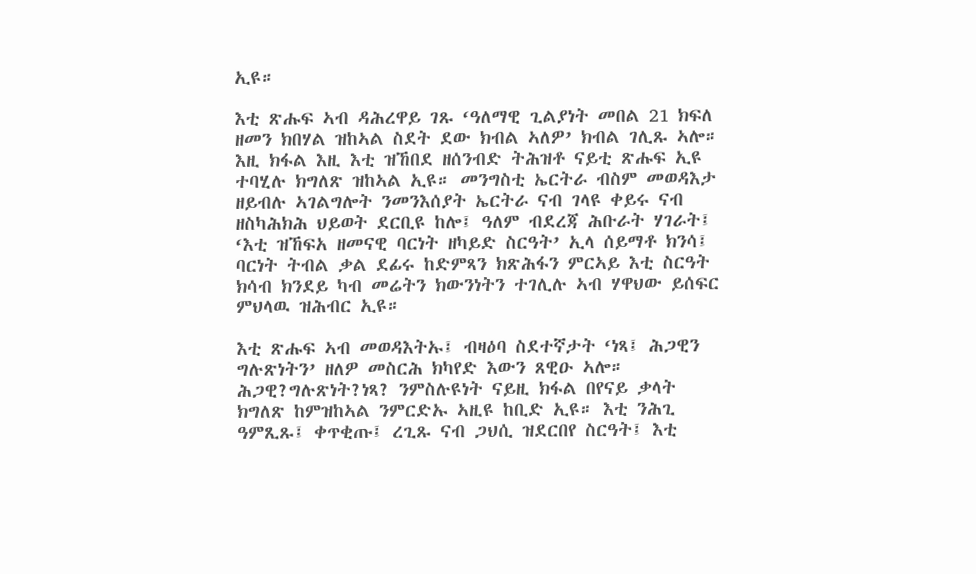ኢዩ።

እቲ ጽሑፍ ኣብ ዳሕረዋይ ገጹ ‘ዓለማዊ ጊልያነት መበል 21 ክፍለ ዘመን ክበሃል ዝከኣል ስደት ደው ክብል ኣለዎ’ ክብል ገሊጹ ኣሎ። እዚ ክፋል እዚ እቲ ዝኸበደ ዘሰንብድ ትሕዝቶ ናይቲ ጽሑፍ ኢዩ ተባሂሉ ክግለጽ ዝከኣል ኢዩ። መንግስቲ ኤርትራ ብስም መወዳእታ ዘይብሉ ኣገልግሎት ንመንእሰያት ኤርትራ ናብ ገላዩ ቀይሩ ናብ ዘስካሕክሕ ህይወት ደርቢዩ ከሎ፤ ዓለም ብደረጃ ሕቡራት ሃገራት፤ ‘እቲ ዝኸፍአ ዘመናዊ ባርነት ዘካይድ ስርዓት’ ኢላ ሰይማቶ ክንሳ፤ ባርነት ትብል ቃል ደፊሩ ከድምጻን ክጽሕፋን ምርኣይ እቲ ስርዓት ክሳብ ክንደይ ካብ መሬትን ክውንነትን ተገሊሉ ኣብ ሃዋህው ይሰፍር ምህላዉ ዝሕብር ኢዩ።

እቲ ጽሑፍ ኣብ መወዳእትኡ፤ ብዛዕባ ስደተኛታት ‘ነጻ፤ ሕጋዊን ግሉጽነትን’ ዘለዎ መስርሕ ክካየድ እውን ጸዊዑ ኣሎ። ሕጋዊ?ግሉጽነት?ነጻ? ንምስሉዩነት ናይዚ ክፋል በየናይ ቃላት ክግለጽ ከምዝከኣል ንምርድኡ ኣዚዩ ከቢድ ኢዩ። እቲ ንሕጊ ዓምጺጹ፤ ቀጥቂጡ፤ ረጊጹ ናብ ጋህሲ ዝደርበየ ስርዓት፤ እቲ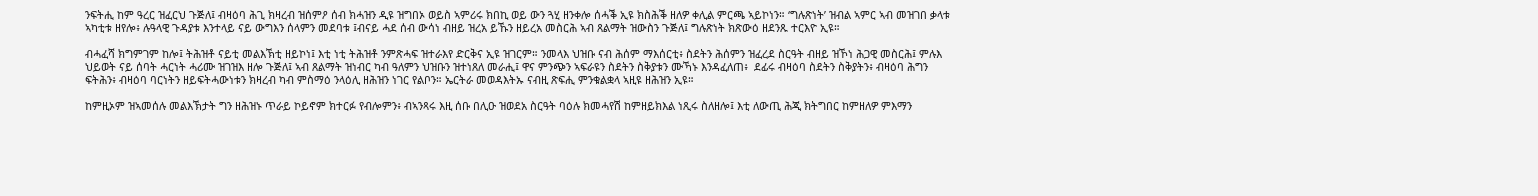ንፍትሒ ከም ዓረር ዝፈርህ ጉጅለ፤ ብዛዕባ ሕጊ ክዛረብ ዝሰምዖ ሰብ ክሓዝን ዲዩ ዝግበኦ ወይስ ኣምሪሩ ክበኪ ወይ ውን ጓሂ ዘንቀሎ ሰሓቕ ኢዩ ክስሕቕ ዘለዎ ቀሊል ምርጫ ኣይኮነን። ‘ግሉጽነት’ ዝብል ኣምር ኣብ መዝገበ ቃላቱ ኣካቲቱ ዘየሎ፥ ሉዓላዊ ጉዳያቱ እንተላይ ናይ ውግእን ሰላምን መደባቱ ፤ብናይ ሓደ ሰብ ውሳነ ብዘይ ዝረአ ይኹን ዘይረአ መስርሕ ኣብ ጸልማት ዝውስን ጉጅለ፤ ግሉጽነት ክጽውዕ ዘደንጹ ተርእዮ ኢዩ።

ብሓፈሻ ክግምገም ከሎ፤ ትሕዝቶ ናይቲ መልእኽቲ ዘይኮነ፤ እቲ ነቲ ትሕዝቶ ንምጽሓፍ ዝተራእየ ድርቅና ኢዩ ዝገርም። ንመላእ ህዝቡ ናብ ሕሰም ማእሰርቲ፥ ስደትን ሕሰምን ዝፈረደ ስርዓት ብዘይ ዝኾነ ሕጋዊ መስርሕ፤ ምሉእ ህይወት ናይ ሰባት ሓርነት ሓሪሙ ዝገዝእ ዘሎ ጉጅለ፤ ኣብ ጸልማት ዝነብር ካብ ዓለምን ህዝቡን ዝተነጸለ መራሒ፤ ዋና ምንጭን ኣፍራዩን ስደትን ስቅያቱን ሙኻኑ እንዳፈለጠ፥  ደፊሩ ብዛዕባ ስደትን ስቅያትን፥ ብዛዕባ ሕግን ፍትሕን፥ ብዛዕባ ባርነትን ዘይፍትሓውነቱን ክዛረብ ካብ ምስማዕ ንላዕሊ ዘሕዝን ነገር የልቦን። ኤርትራ መወዳእትኡ ናብዚ ጽፍሒ ምንቁልቋላ ኣዚዩ ዘሕዝን ኢዩ።

ከምዚኦም ዝኣመሰሉ መልእኽታት ግን ዘሕዝኑ ጥራይ ኮይኖም ክተርፉ የብሎምን፥ ብኣንጻሩ እዚ ሰቡ በሊዑ ዝወደአ ስርዓት ባዕሉ ክመሓየሽ ከምዘይክእል ነጺሩ ስለዘሎ፤ እቲ ለውጢ ሕጂ ክትግበር ከምዘለዎ ምእማን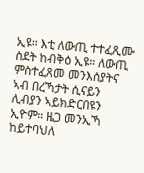ኢዩ። እቲ ለውጢ ተተፈጺሙ ስደት ከብቅዕ ኢዩ። ለውጢ ምስተፈጸመ መንእሰያትና ኣብ በረኻታት ሲናይን ሊብያን ኣይክድርበዩን ኢዮም። ዜጋ መንኢኻ ከይተባህለ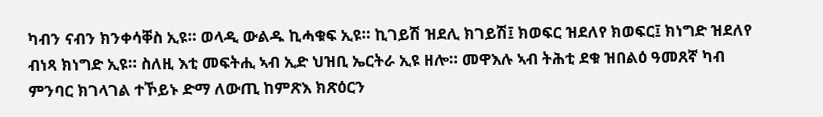ካብን ናብን ክንቀሳቐስ ኢዩ። ወላዲ ውልዱ ኪሓቁፍ ኢዩ። ኪገይሽ ዝደሊ ክገይሽ፤ ክወፍር ዝደለየ ክወፍር፤ ክነግድ ዝደለየ ብነጻ ክነግድ ኢዩ። ስለዚ እቲ መፍትሒ ኣብ ኢድ ህዝቢ ኤርትራ ኢዩ ዘሎ። መዋእሉ ኣብ ትሕቲ ደቁ ዝበልዕ ዓመጸኛ ካብ ምንባር ክገላገል ተኾይኑ ድማ ለውጢ ከምጽእ ክጽዕርን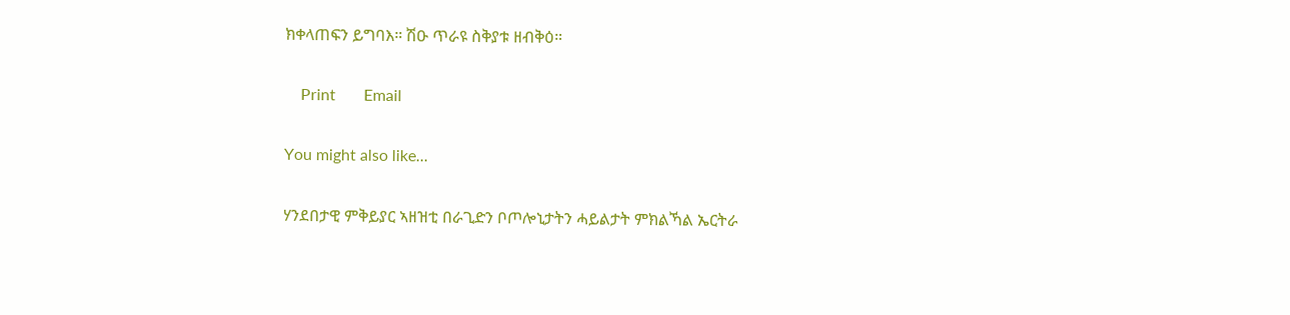ክቀላጠፍን ይግባእ። ሽዑ ጥራዩ ስቅያቱ ዘብቅዕ።

    Print       Email

You might also like...

ሃንደበታዊ ምቅይያር ኣዘዝቲ በራጊድን ቦጦሎኒታትን ሓይልታት ምክልኻል ኤርትራ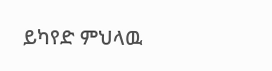ይካየድ ምህላዉ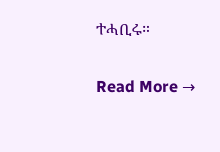ተሓቢሩ።

Read More →